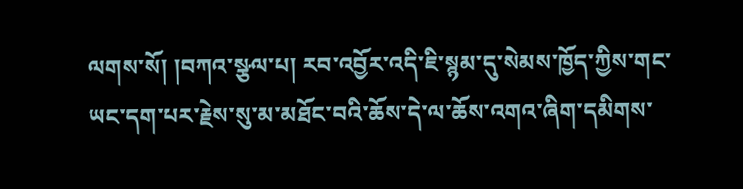ལགས་སོ། །བཀའ་སྩལ་པ། རབ་འབྱོར་འདི་ཇི་སྙམ་དུ་སེམས་ཁྱོད་ཀྱིས་གང་ཡང་དག་པར་རྗེས་སུ་མ་མཐོང་བའི་ཆོས་དེ་ལ་ཆོས་འགའ་ཞིག་དམིགས་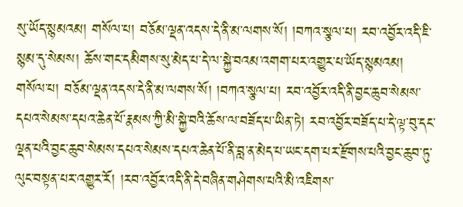སུ་ཡོད་སྙམའམ། གསོལ་པ། བཅོམ་ལྡན་འདས་དེ་ནི་མ་ལགས་སོ། །བཀའ་སྩལ་པ། རབ་འབྱོར་འདི་ཇི་སྙམ་དུ་སེམས། ཆོས་གང་དམིགས་སུ་མེད་པ་དེ་ལ་སྐྱེ་བའམ་འགག་པར་འགྱུར་པ་ཡོད་སྙམའམ། གསོལ་པ། བཅོམ་ལྡན་འདས་དེ་ནི་མ་ལགས་སོ། །བཀའ་སྩལ་པ། རབ་འབྱོར་འདི་ནི་བྱང་ཆུབ་སེམས་དཔའ་སེམས་དཔའ་ཆེན་པོ་རྣམས་ཀྱི་མི་སྐྱེ་བའི་ཆོས་ལ་བཟོད་པ་ཡིན་ཏེ། རབ་འབྱོར་བཟོད་པ་དེ་ལྟ་བུ་དང་ལྡན་པའི་བྱང་ཆུབ་སེམས་དཔའ་སེམས་དཔའ་ཆེན་པོ་ནི་བླ་ན་མེད་པ་ཡང་དག་པར་རྫོགས་པའི་བྱང་ཆུབ་ཏུ་ལུང་བསྟན་པར་འགྱུར་རོ། །རབ་འབྱོར་འདི་ནི་དེ་བཞིན་གཤེགས་པའི་མི་འཇིགས་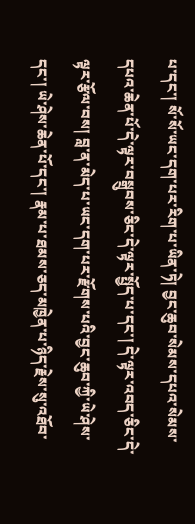པ་དང་། སོ་སོ་ཡང་དག་པར་རིག་པ་ཡིན་ཏེ། བྱང་ཆུབ་སེམས་དཔའ་སེམས་དཔའ་ཆེན་པོ་དེ་ལྟར་བསྒྲུབས་ཅིང་དེ་ལྟར་སྤྱོད་པ་དང་། དེ་ལྟར་འབད་ཅིང་དེ་ལྟར་རྩོལ་བས། བླ་ན་མེད་པ་ཡང་དག་པར་རྫོགས་པའི་བྱང་ཆུབ་ཀྱི་ཡེ་ཤེས་དང་། ཡེ་ཤེས་ཆེན་པོ་དང་། རྣམ་པ་ཐམས་ཅད་མཁྱེན་པ་ཉིད་རྗེས་སུ་འཐོབ་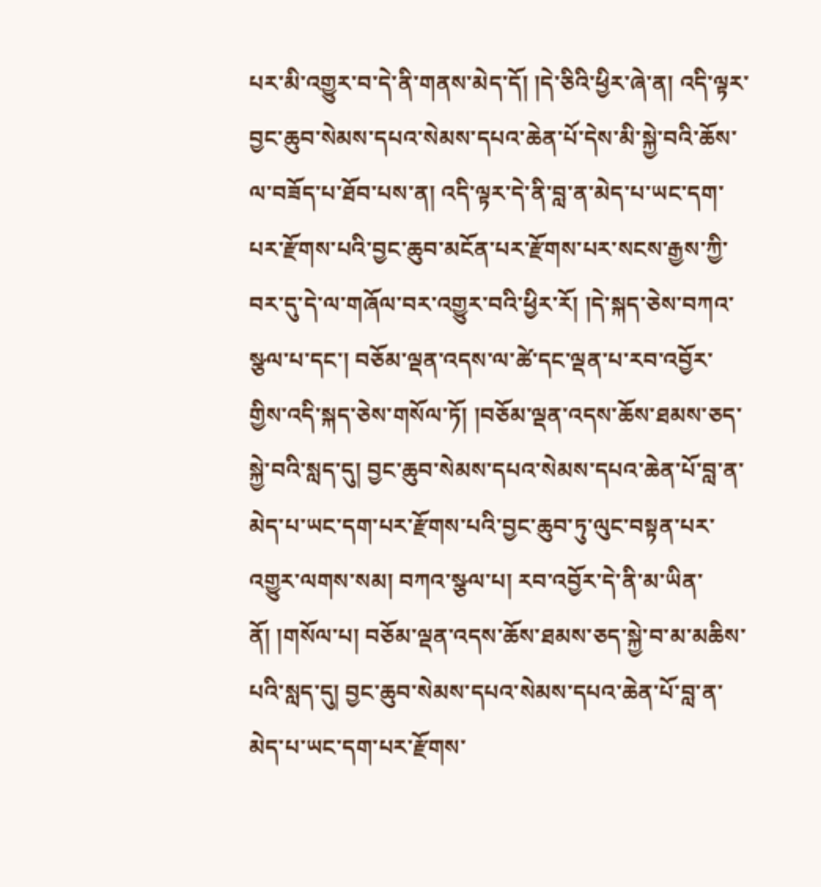པར་མི་འགྱུར་བ་དེ་ནི་གནས་མེད་དོ། །དེ་ཅིའི་ཕྱིར་ཞེ་ན། འདི་ལྟར་བྱང་ཆུབ་སེམས་དཔའ་སེམས་དཔའ་ཆེན་པོ་དེས་མི་སྐྱེ་བའི་ཆོས་ལ་བཟོད་པ་ཐོབ་པས་ན། འདི་ལྟར་དེ་ནི་བླ་ན་མེད་པ་ཡང་དག་པར་རྫོགས་པའི་བྱང་ཆུབ་མངོན་པར་རྫོགས་པར་སངས་རྒྱས་ཀྱི་བར་དུ་དེ་ལ་གཞོལ་བར་འགྱུར་བའི་ཕྱིར་རོ། །དེ་སྐད་ཅེས་བཀའ་སྩལ་པ་དང་། བཅོམ་ལྡན་འདས་ལ་ཚེ་དང་ལྡན་པ་རབ་འབྱོར་གྱིས་འདི་སྐད་ཅེས་གསོལ་ཏོ། །བཅོམ་ལྡན་འདས་ཆོས་ཐམས་ཅད་སྐྱེ་བའི་སླད་དུ། བྱང་ཆུབ་སེམས་དཔའ་སེམས་དཔའ་ཆེན་པོ་བླ་ན་མེད་པ་ཡང་དག་པར་རྫོགས་པའི་བྱང་ཆུབ་ཏུ་ལུང་བསྟན་པར་འགྱུར་ལགས་སམ། བཀའ་སྩལ་པ། རབ་འབྱོར་དེ་ནི་མ་ཡིན་ནོ། །གསོལ་པ། བཅོམ་ལྡན་འདས་ཆོས་ཐམས་ཅད་སྐྱེ་བ་མ་མཆིས་པའི་སླད་དུ། བྱང་ཆུབ་སེམས་དཔའ་སེམས་དཔའ་ཆེན་པོ་བླ་ན་མེད་པ་ཡང་དག་པར་རྫོགས་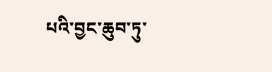པའི་བྱང་ཆུབ་ཏུ་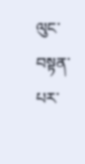ལུང་བསྟན་པར་